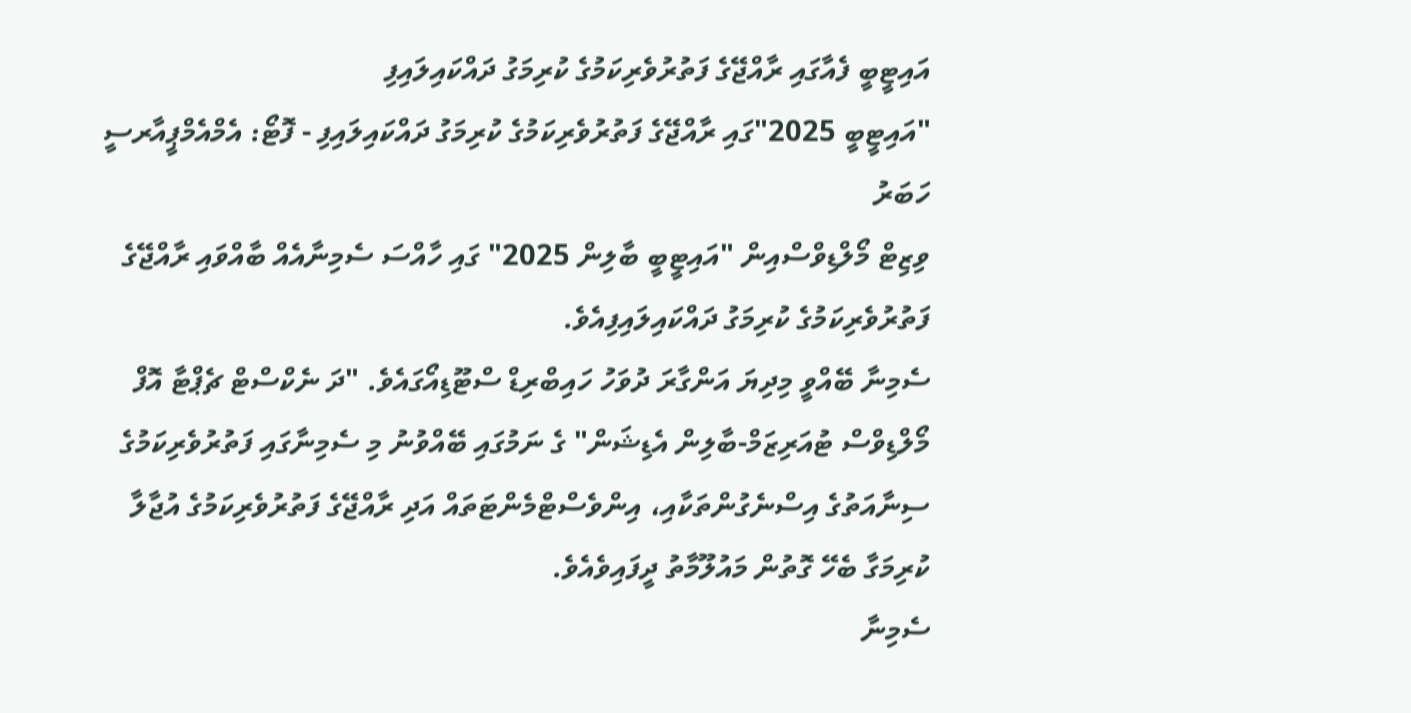އައިޓީބީ ފެއާގައި ރާއްޖޭގެ ފަތުރުވެރިކަމުގެ ކުރިމަގު ދައްކައިލައިފި
"އައިޓީބީ 2025"ގައި ރާއްޖޭގެ ފަތުރުވެރިކަމުގެ ކުރިމަގު ދައްކައިލައިފި - ފޮޓޯ: އެމްއެމްޕީއާރސީ
ހަބަރު
ވިޒިޓް މޯލްޑިވްސްއިން "އައިޓީބީ ބާލިން 2025" ގައި ހާއްސަ ސެމިނާއެއް ބާއްވައި ރާއްޖޭގެ ފަތުރުވެރިކަމުގެ ކުރިމަގު ދައްކައިލައިފިއެވެ.
ސެމިނާ ބޭއްވީ މިދިޔަ އަންގާރަ ދުވަހު ހައިބްރިޑް ސްޓޫޑިއޯގައެވެ. "ދަ ނެކްސްޓް ޗެޕްޓާ އޮފް މޯލްޑިވްސް ޓުއަރިޒަމް-ބާލިން އެޑިޝަން" ގެ ނަމުގައި ބޭއްވުނު މި ސެމިނާގައި ފަތުރުވެރިކަމުގެ ސިނާއަތުގެ އިސްނެގުންތަކާއި، އިންވެސްޓްމެންޓަތައް އަދި ރާއްޖޭގެ ފަތުރުވެރިކަމުގެ އުޖާލާ ކުރިމަގާ ބެހޭ ގޮތުން މައުލޫމާތު ދީފައިވެއެވެ.
ސެމިނާ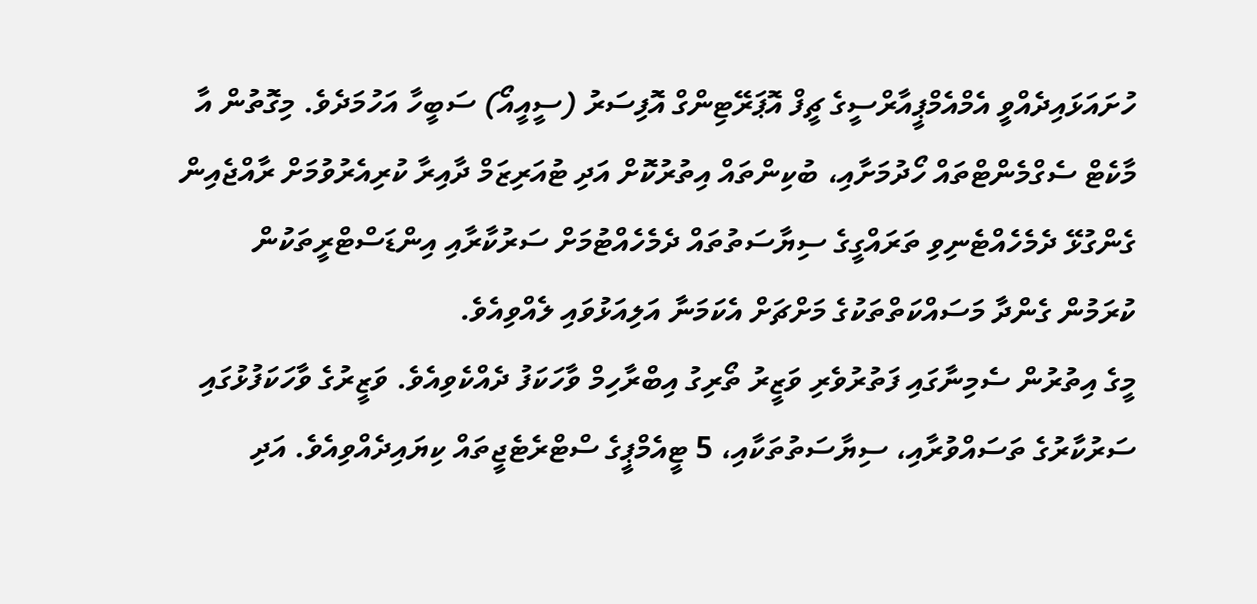ހުށައަޅައިދެއްވީ އެމްއެމްޕީއާރްސީގެ ޗީފް އޮޕަރޭޓިންގް އޮފިސަރު (ސީއީއޯ) ސަބީހާ އަހުމަދެވެ. މިގޮތުން އާ މާކެޓް ސެގްމެންޓްތައް ހޯދުމަށާއި، ބުކިންތައް އިތުރުކޮށް އަދި ޓުއަރިޒަމް ދާއިރާ ކުރިއެރުވުމަށް ރާއްޖެއިން ގެންގުޅޭ ދެމެހެއްޓެނިވި ތަރައްގީގެ ސިޔާސަތުތައް ދެމެހެއްޓުމަށް ސަރުކާރާއި އިންޑަސްޓްރީތަކުން ކުރަމުން ގެންދާ މަސައްކަތްތަކުގެ މަށްޗަށް އެކަމަނާ އަލިއަޅުވައި ލެއްވިއެވެ.
މީގެ އިތުރުން ސެމިނާގައި ފަތުރުވެރި ވަޒީރު ތޯރިގު އިބްރާހިމް ވާހަކަފު ދެއްކެވިއެވެ. ވަޒީރުގެ ވާހަކަފުޅުގައި ސަރުކާރުގެ ތަސައްވުރާއި، ސިޔާސަތުތަކާއި، 5 ޓީއެމްޕީގެ ސްޓްރެޓެޖީތައް ކިޔައިދެއްވިއެވެ. އަދި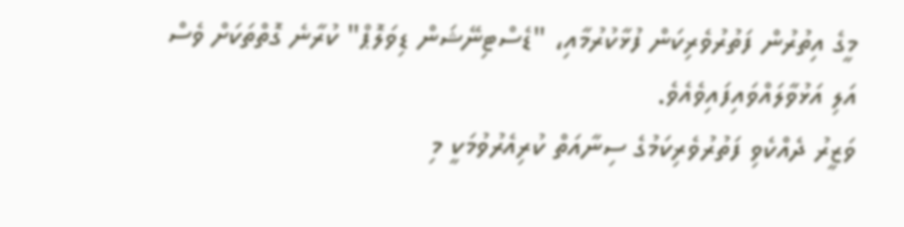މީގެ އިތުރުން ފަތުރުވެރިކަން ފުޅާކުރުމާއި، "ޑެސްޓިނޭޝަން ޑިވަލޮޕް" ކުރާނެ ގޮތްތަކަށް ވެސް އަލި އަޅުވާލައްވައިފައިވެއެވެ.
ވަޒީރު ދެއްކެވި ފަތުރުވެރިކަމުގެ ސިނާއަތް ކުރިއެރުވުމަކީ މި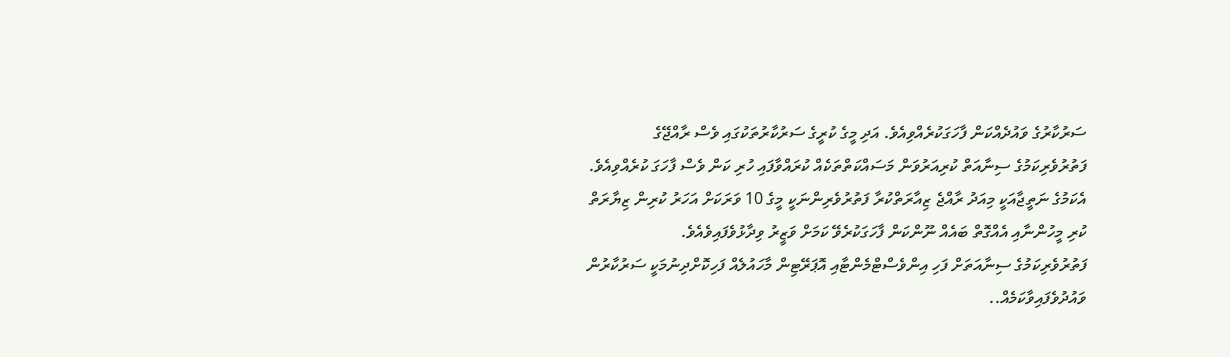ސަރުކާރުގެ ވައުދެއްކަން ފާހަގަކުރެއްވިއެވެ. އަދި މީގެ ކުރީގެ ސަރުކާރުތަކުގައި ވެސް ރާއްޖޭގެ ފަތުރުވެރިކަމުގެ ސިނާއަތް ކުރިއަރުވަން މަސައްކަތްތަކެއް ކުރައްވާފައި ހުރި ކަން ވެސް ފާހަގަ ކުރެއްވިއެވެ. އެކަމުގެ ނަތީޖާއަކީ މިއަދު ރާއްޖެ ޒިއާރަތްކުރާ ފަތުރުވެރިންނަކީ މީގެ 10 ވަރަކަށް އަހަރު ކުރިން ޒިޔާރަތް ކުރި މީހުންނާއި އެއްގޮތް ބައެއް ނޫންކަން ފާހަގަކުރެވޭ ކަމަށް ވަޒީރު ވިދާޅުވެފައިވެއެވެ.
ފަތުރުވެރިކަމުގެ ސިނާއަތަށް ފަހި އިންވެސްޓްމެންޓާއި އޮޕަރޭޓިން މާހައުލެއް ފަހިކޮށްދިނުމަކީ ސަރުކާރުން ވައުދުވެފައިވާކަމެއް..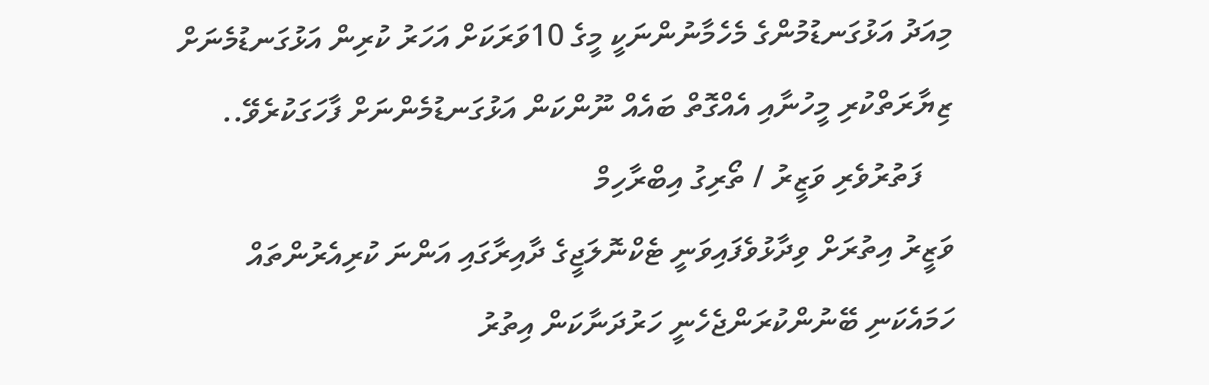މިއަދު އަޅުގަނޑުމުންގެ މެހެމާނުންނަކީ މީގެ 10ވަރަކަށް އަހަރު ކުރިން އަޅުގަނޑުމެނަށް ޒިޔާރަތްކުރި މީހުނާއި އެއްގޮތް ބައެއް ނޫންކަން އަޅުގަނޑުމެންނަށް ފާހަގަކުރެވޭ..
    ފަތުރުވެރި ވަޒީރު / ތޯރިގު އިބްރާހިމް
ވަޒީރު އިތުރަށް ވިދާޅުވެފައިވަނީ ޓެކްނޮލަޖީގެ ދާއިރާގައި އަންނަ ކުރިއެރުންތައް ހަމައެކަނި ބޭނުންކުރަންޖެހެނީ ހަރުދަނާކަން އިތުރު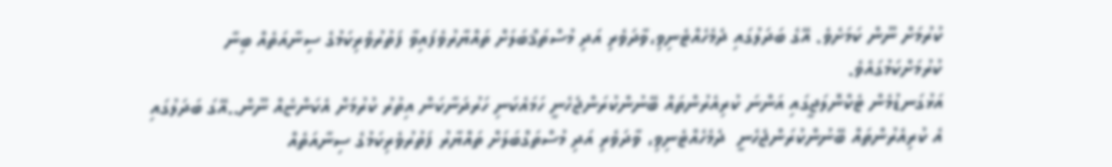ކުރުމަށް ނޫން ކަމަށެވެ. އޭގެ ބަދަލުގައި ދެމެހެއްޓެނިވި،ވާދަވެރި އަދި މުސްތަޤްބަލަށް ތައްޔާރުވެފައިވާ ފަތުރުވެރިކަމުގެ ސިނާއަތެއް ބިނާ ކުރުމަށްކަމުގައެވެ.
އަޅުގަނޑުމެން ޓެކްނޮލަޖީގައި އަންނަ ކުރިއެރުންތައް ބޭނުންކުރަންޖެހެނީ ހަމައެކަނި ހަރުދަނާކަން އިތުރު ކުރުމަށް އެކަންޏެއް ނޫން..އޭގަ ބަދަލުގައި އެ ކުރިއެރުންތައް ބޭނުންކުރަންޖެހެނީ  ދެމެހެއްޓެނިވި، ވާދަވެރި އަދި މުސްތަގްބަލަށް ތައްޔާރު ފަތުރުވެރިކަމުގެ ސިނާއަތެއް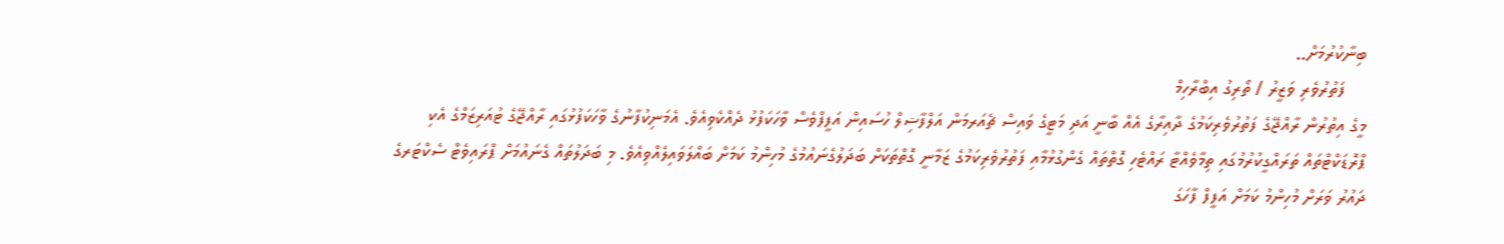ބިނާކުރުމަށް..
    ފަތުރުވެރި ވަޒީރު / ތޯރިގު އިބްރާހިމް
މީގެ އިތުރުން ރާއްޖޭގެ ފަތުރުވެރިކަމުގެ ދާއިރާގެ އެއް ބާނީ އަދި މަޓީގެ ވައިސް ޗެއަރމަން އަލްފާޟިލް ހުސައިން އަފީފްވެސް ވާހަކަފުޅު ދެއްކެވިއެވެ. އެމަނިކުފާނުގެ ވާހަކަފުޅުގައި ރާއްޖޭގެ ޓުއަރިޒަމްގެ އެކި ޕްރޮޑަކްޓްތައް ތަރައްގީކުރުމުގައި ތިމާވެއްޓާ ރައްޓެހި ގޮތްތައް ގެންގުޅުމާއި ފަތުރުވެރިކަމުގެ ޒަމާނީ ގޮތްތަކަށް ބަދަލުގެނައުމުގެ މުހިންމު ކަމަށް ބައްލަވައިލެއްވިއެވެ. މި ބަދަލުތައް ގެނައުމަށް ޕްރައިވެޓް ސެކްޓަރގެ ދައުރު ވަރަށް މުހިންމު ކަމަށް އަފީފް ފާހަގަ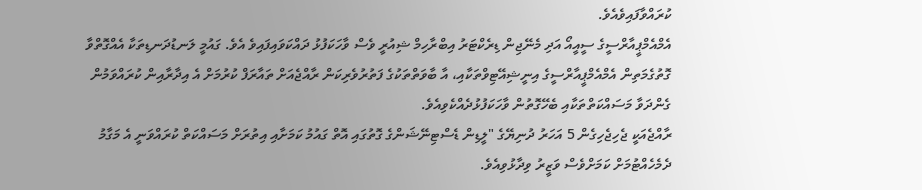ކުރައްވާފައިވެއެވެ.
އެމްއެމްޕީއާރްސީގެ ސީއީއޯ އަދި މެނޭޖިން ޑިރެކްޓަރު އިބްރާހިމް ޝިއުރީ ވެސް ވާހަކަފުޅު ދައްކަވައިފައިވެ އެވެ. ގައުމީ ލަނޑުދަނޑިތަކާ އެއްގޮތްވާ ގޮތުގެމަތިން އެމްއެމްޕީއާރްސީގެ އިނީޝިއޭޓިވްތަކާއި، އާ ބާވަތްތަކުގެ ފަތުރުވެރިކަން ރާއްޖެއަށް ތައާރަފް ކުރުމަށް އެ އިދާރާއިން ކުރައްވަމުން ގެންދަވާ މަސައްކަތްތަކާއި ބެހޭގޮތުން ވާހަކަފުޅުދެއްކެވިއެވެ.
ރާއްޖެއަކީ ޖެހިޖެހިގެން 5 އަހަރު ދުނިޔޭގެ "ލީޑިން ޑެސްޓިނޭޝަންގެ ގޮތުގައި އޮތް ގައުމު ކަމަށާއި އިތުރަށް މަސައްކަތް ކުރައްވަނީ އެ މަގާމު ދެމެހެއްޓުމަށް ކަމަށްވެސް ވަޒީރު ވިދާޅުވިއެވެ.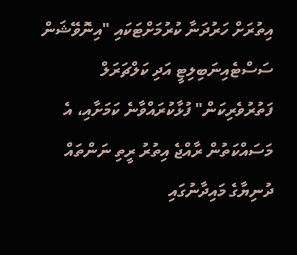އިތުރަށް ހަރުދަނާ ކުރުމަށްޓަކައި "އިނޮވޭޝަން ސަސްޓެއިނަބިލިޓީ އަދި ކަލްޗަރަލް ފަތުރުވެރިކަން" ފުޅާކުރައްވާނެ ކަމަށާއި، އެ މަސައްކަތުން ރާއްޖެ އިތުރު ރީތި ނަންތައް ދުނިޔާގެ މައިދާނުގައި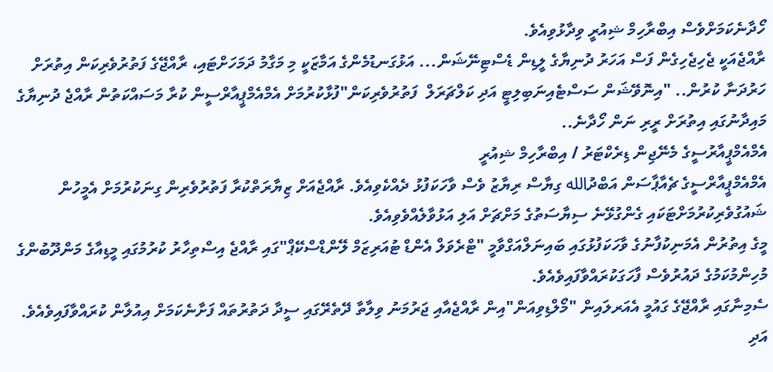ހޯދާނެކަމަށްވެސް އިބްރާހިމް ޝިއުރީ ވިދާޅުވިއެވެ.
ރާއްޖެއަކީ ޖެހިޖެހިގެން ފަސް އަހަރު ދުނިޔާގެ ލީޑިން ޑެސްޓިނޭޝަން... އަޅުގަނޑުމެންގެ އަމާޒަކީ މި މަގާމު ދަމަހަށްޓައި، ރާއްޖޭގެ ފަތުރުވެރިކަން އިތުރަށް ހަރުދަނާ ކުރުން.. "އިނޮވޭޝަން ސަސްޓެއިނަބިލިޓީ އަދި ކަލްޗަރަލް  ފަތުރުވެރިކަން"ފުޅާކުރުމަށް އެމްއެމްޕީއާރްސީން ކުރާ މަސައްކަތުން ރާއްޖެ ދުނިޔާގެ މައިދާނުގައި އިތުރަށް ރީރި ނަން ހޯދާނެ..
އެމްއެމްޕީއާރުސީގެ މެނޭޖިން ޑިރެކްޓަރު / އިބްރާހިމް ޝިއުރީ
އެމްއެމްޕީއާރްސީގެ ޗެއާޕާސަން އަބްދުالله ގިޔާސް ރިޔާޒު ވެސް ވާހަކަފުޅު ދެއްކެވިއެވެ. ރާއްޖެއަށް ޒިޔާރަތްކުރާ ފަތުރުވެރިން ގިނަކުރުމަށް އެމީހުން ޝައުގުވެރިކުރުމަށްޓަކައި ގެންގުޅޭނެ ސިޔާސަތުގެ މަށްޗަށް އަލި އަޅުވާލެއްވެވިއެވެ.
މީގެ އިތުރުން އެމަނިކުފާނުގެ ވާހަކަފުޅުގައި ބައިނަލްއަގްވާމީ "ޓްރެވަލް އެންޑް ޓުއަރިޒަމް ލޭންޑްސްކޭޕް"ގައި ރާއްޖެ އިސްތިހާރު ކުރުމުގައި މީޑިއާގެ މަންދޫބުންގެ މުހިންމުކަމުގެ ދައުރުވެސް ފާހަގަކުރައްވާފައިވެއެވެ.
ސެމިނާގައި ރާއްޖޭގެ ގައުމީ އެއަރލައިން "މޯލްޑިވިއަން"އިން ރާއްޖެއާއި ޖަރުމަނު ވިލާތާ ދޭތެރޭގައި ސީދާ ދަތުރުތައް ފަށާނެކަމަށް އިއުލާން ކުރައްވާފައިވެއެވެ. އަދި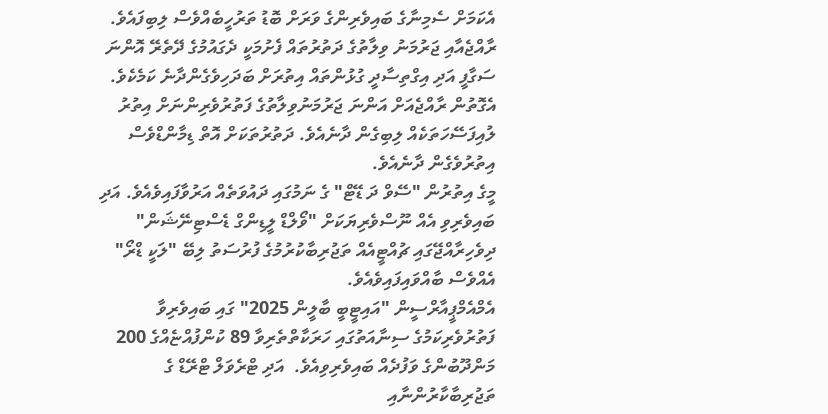އެކަމަށް ސެމިނާގެ ބައިވެރިންގެ ވަރަށް ބޮޑު ތަރުހީބެއްވެސް ލިބިފައެވެ.
ރާއްޖެއާއި ޖަރުމަނު ވިލާތުގެ ދަތުރުތައް ފެށުމަކީ ދެގައުމުގެ ދޭތެރޭ އޮންނަ ސަގާފީ އަދި އިގްތިސާދީ ގުޅުންތައް އިތުރަށް ބަދަހިވެގެންދާނެ ކަމެކެވެ. އެގޮތުން ރާއްޖެއަށް އަންނަ ޖަރުމަނުވިލާތުގެ ފަތުރުވެރިންނަށް އިތުރު ލުއިފަސޭހަތަކެއް ލިބިގެން ދާނެއެވެ. ދަތުރުތަކަށް އޮތް ޑިމާންޑްވެސް އިތުރުވެގެން ދާނެއެވެ.
މީގެ އިތުރުން "ސޭވް ދަ ޑޭޓް" ގެ ނަމުގައި ދައުވަތެއް އަރުވާފައިވެއެވެ. އަދި ބައިވެރިވި އެއް ނޫސްވެރިޔަކަށް "ވޯލްޑް ލީޑިންގް ޑެސްޓިނޭޝަން" ދިވެހިރާއްޖޭގައި ޗުއްޓީއެއް ތަޖުރިބާކުރުމުގެ ފުރުސަތު ލިބޭ "ލަކީ ޑްރޯ" އެއްވެސް ބާއްވައިފައިވެއެވެ.
އެމްއެމްޕީއާރްސީން "އައިޓީބީ ބާލީން 2025" ގައި ބައިވެރިވާ ފަތުރުވެރިކަމުގެ ސިނާއަތުގައި ހަރަކާތްތެރިވާ 89 ކުންފުއްޏެއްގެ 200 މަންދޫބުންގެ ވަފުދެއް ބައިވެރިވިއެވެ.  އަދި ޓްރެވަލް ޓްރޭޑް ގެ ތަޖުރިބާކާރުންނާއި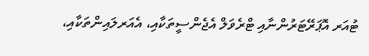ޓުއަރ އޮޕަރޭޓަރުންނާއި ޓްރެވަލް އެޖެންސީތަކާއި، އެއަރލައިންތަކާއި،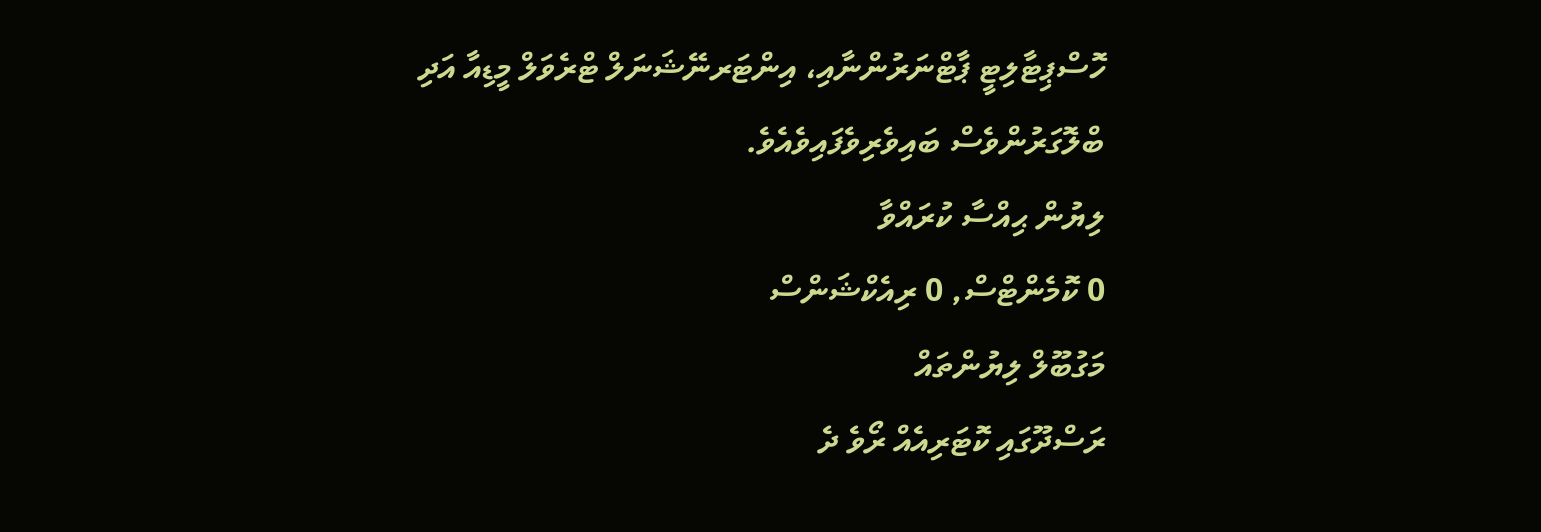ހޮސްޕިޓާލިޓީ ޕާޓްނަރުންނާއި، އިންޓަރނޭޝަނަލް ޓްރެވަލް މީޑިއާ އަދި ބްލޮގަރުންވެސް ބައިވެރިވެފައިވެއެވެ.
ލިޔުން ޙިއްސާ ކުރައްވާ
0 ކޮމެންޓްސް, 0 ރިއެކްޝަންސް
މަގުބޫލް ލިޔުންތައް
ރަސްދޫގައި ކޮޓަރިއެއް ރޯވެ ދެ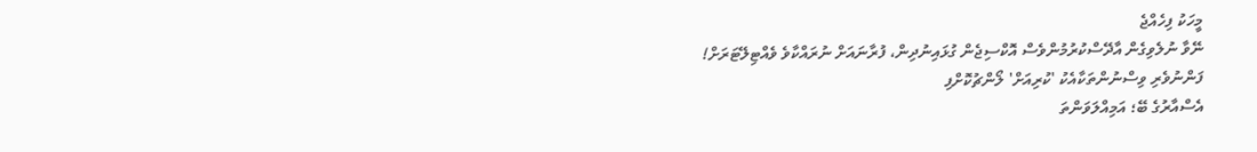މީހަކު ފިހެއްޖެ
ނޭވާ ނުލެވިގެން އާދޭސްކުރުމުންވެސް އޮކްސިޖެން ގުޅައިނުދިން، ފުރާނައަށް ނުރައްކާވެ ވެއްޓިލޭޓަރަށް!
ފަންނުވެރި ވިސްނުންތަކާއެކު 'ކުރިއަށް' ލޯންޗުކޮށްފި
އެސްއާރުގެ ބޭ؛ އަމިއްލަވަންތަ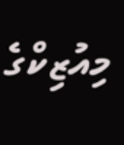މިއުޒިކްގެ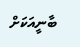ބާނީއަކަށް